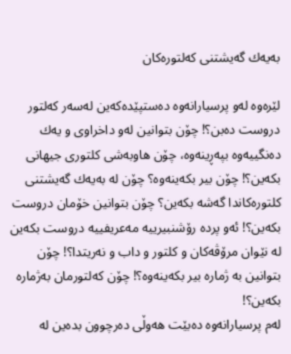به‌یه‌ك گه‌یشتنی كه‌لتوره‌كان

لێره‌وه‌ له‌و پرسیارانه‌وه‌ ده‌ستپێده‌كه‌ین له‌سه‌ر كه‌لتور دروست ده‌بن؟! چۆن بتوانین له‌و داخراوی و یه‌ك ده‌نگییه‌وه‌ بپه‌ڕینه‌وه‌، چۆن هاوبه‌شی كلتوری جیهانی بكه‌ین؟! چۆن بیر بكه‌ینه‌وه‌؟ چۆن له‌ به‌یه‌ك گه‌یشتنی كلتوره‌كاندا گه‌شه‌ بكه‌ین؟ چۆن بتوانین خۆمان دروست بكه‌ین؟! ئه‌و پرده‌ رۆشنبیرییه‌ مه‌عریفییه‌ دروست بكه‌ین له‌ نێوان مرۆڤه‌كان و كلتور و داب و نه‌ریتدا؟! چۆن بتوانین به‌ ژماره‌ بیر بكه‌ینه‌وه‌؟! چۆن كه‌لتورمان به‌ژماره‌ بكه‌ین؟!
له‌م پرسیارانه‌وه‌ ده‌بێت هه‌وڵی ده‌رچوون بده‌ین له‌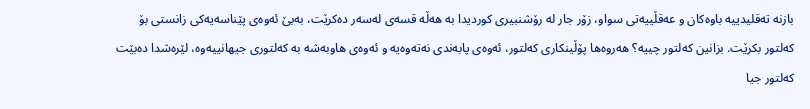بازنه‌ ته‌قلیدییه‌ باوه‌كان و عه‌قڵییه‌تی سواو، زۆر جار له‌ رۆشنبیری كوردیدا به‌ هه‌ڵه‌ قسه‌ی له‌سه‌ر ده‌كرێت، به‌بێ ئه‌وه‌ی پێناسه‌یه‌كی زانستی بۆ كه‌لتور بكرێت. بزانین كه‌لتور چییه‌؟ هه‌روه‌ها پۆڵینكاری كه‌لتور، ئه‌وه‌ی پابه‌ندی نه‌ته‌وه‌یه‌ و ئه‌وه‌ی هاوبه‌شه‌ به‌ كه‌لتوری جیهانییه‌وه‌، لێره‌شدا ده‌بێت كه‌لتور جیا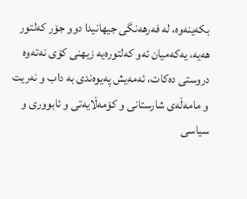بكه‌ینه‌وه‌، له‌ فه‌رهه‌نگی جیهانیدا دوو جۆر كه‌لتور هه‌یه‌، یه‌كه‌میان ئه‌و كه‌لتوره‌یه‌ زیهنی كۆی نه‌ته‌وه‌ دروستی ده‌كات، ئه‌مه‌یش په‌یوه‌ندی به‌ داب و نه‌ریت و مامه‌ڵه‌ی شارستانی و كۆمه‌ڵایه‌تی و ئابووری و سیاسی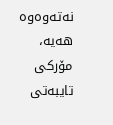نه‌ته‌وه‌وه‌ هه‌یه‌، مۆركی تایبه‌تی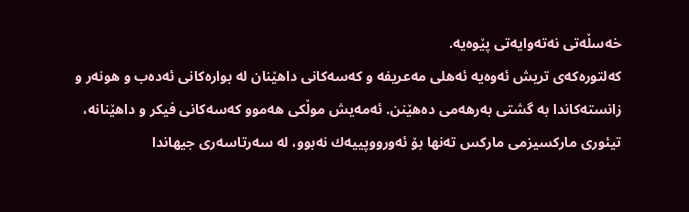خه‌سڵه‌تی نه‌ته‌وایه‌تی پێوه‌یه‌.
كه‌لتوره‌كه‌ی تریش ئه‌وه‌یه‌ ئه‌هلی مه‌عریفه‌ و كه‌سه‌كانی داهێنان له‌ بواره‌كانی ئه‌ده‌ب و هونه‌ر و زانسته‌كاندا به‌ گشتی به‌رهه‌می ده‌هێنن. ئه‌مه‌یش موڵكی هه‌موو كه‌سه‌كانی فیكر و داهێنانه‌، تیئوری ماركسیزمی ماركس ته‌نها بۆ ئه‌ورووپییه‌ك نه‌بوو، له‌ سه‌رتاسه‌ری جیهاندا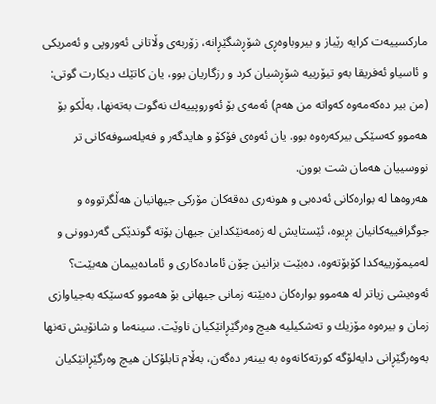ماركسییه‌ت كرایه‌ رێباز و بیروباوه‌ڕی شۆڕشگێڕانه‌، زۆربه‌ی وڵاتانی ئه‌وروپی و ئه‌مریكی و ئاسیاو ئه‌فریقا به‌و تیۆرییه‌ شۆڕشیان كرد و رزگاریان بوو، یان كاتێك دیكارت گوتی: (من بیر ده‌كه‌مه‌وه‌ كه‌واته‌ من هه‌م) ئه‌مه‌ی بۆ ئه‌وروپییه‌ك نه‌گوت به‌ته‌نها، به‌ڵكو بۆ هه‌موو كه‌سێكی بیركه‌ره‌وه‌ بوو. یان ئه‌وه‌ی فۆكۆ و هایدگه‌ر و فه‌یله‌سوفه‌كانی تر نووسییان هه‌مان شت بوون.
هه‌روه‌ها له‌ بواره‌كانی ئه‌ده‌بی و هونه‌ری ده‌قه‌كان مۆركی جیهانیان هه‌ڵگرتووه‌ و جوگرافییه‌كانیان بڕیوه‌، ئێستایش له‌ زه‌مه‌نێكداین جیهان بۆته‌ گوندێكی گه‌ردوونی و له‌میمۆرییه‌كدا كۆبۆته‌وه‌، ده‌بێت بزانین چۆن ئاماده‌كاری و ئاماده‌ییمان هه‌بێت؟ ئه‌وه‌یشی زیاتر له‌ هه‌موو بواره‌كان ده‌بێته‌ زمانی جیهانی بۆ هه‌موو كه‌سێكه‌ به‌جیاوازی زمان و بیره‌وه‌ مۆزیك و ته‌شكیلیه‌ هیچ وه‌رگێڕانێكیان ناوێت. سینه‌ما و شانۆیش ته‌نها به‌وه‌رگێڕانی دایه‌لۆگه‌ كورته‌كانه‌وه‌ به‌ بینه‌ر ده‌گه‌ن، به‌ڵام تابلۆكان هیچ وه‌رگێڕانێكیان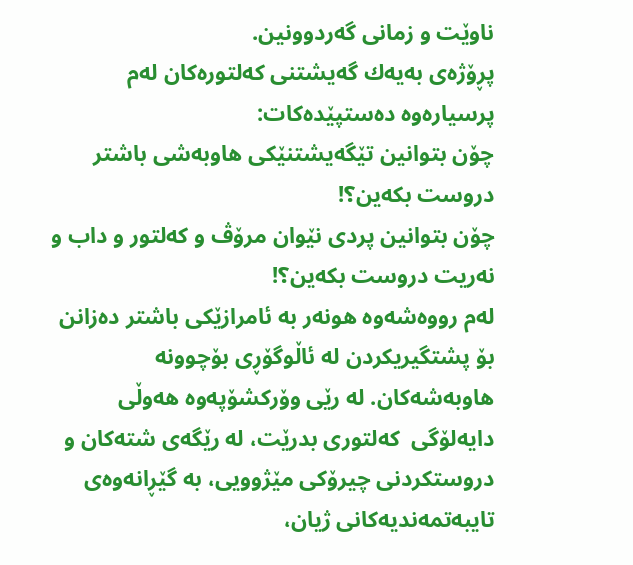ناوێت و زمانی گه‌ردوونین.
پڕۆژه‌ی به‌یه‌ك گه‌یشتنی كه‌لتوره‌كان له‌م پرسیاره‌وه‌ ده‌ستپێده‌كات:
چۆن بتوانین تێگه‌یشتنێكی هاوبه‌شی باشتر دروست بكه‌ین؟!
چۆن بتوانین پردی نێوان مرۆڤ و كه‌لتور و داب و نه‌ریت دروست بكه‌ین؟!
له‌م رووه‌شه‌وه‌ هونه‌ر به‌ ئامرازێكی باشتر ده‌زانن بۆ پشتگیریكردن له‌ ئاڵوگۆڕی بۆچوونه‌ هاوبه‌شه‌كان. له‌ رێی وۆركشۆپه‌وه‌ هه‌وڵی دایه‌لۆگی  كه‌لتوری بدرێت، له‌ رێگه‌ی شته‌كان و دروستكردنی چیرۆكی مێژوویی، به‌ گێڕانه‌وه‌ی تایبه‌تمه‌ندیه‌كانی ژیان،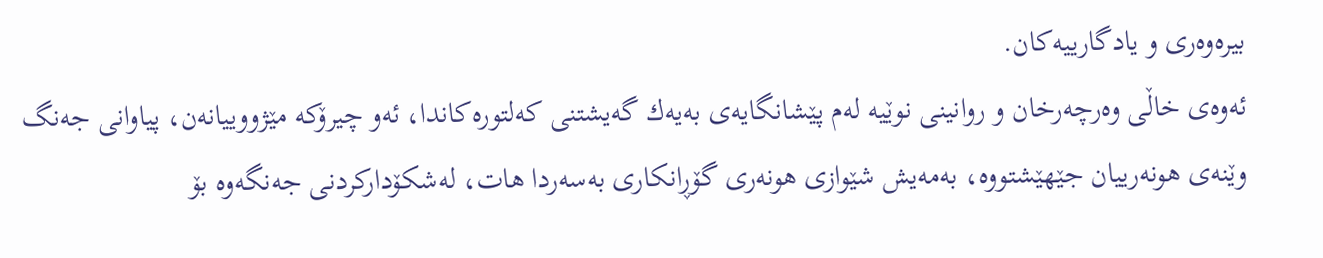بیره‌وه‌ری و یادگارییه‌كان.
ئه‌وه‌ی خاڵی وه‌رچه‌رخان و روانینی نوێیه‌ له‌م پێشانگایه‌ی به‌یه‌ك گه‌یشتنی كه‌لتوره‌كاندا، ئه‌و چیرۆكه‌ مێژووییانه‌ن، پیاوانی جه‌نگ وێنه‌ی هونه‌رییان جێهێشتووه‌، به‌مه‌یش شێوازی هونه‌ری گۆڕانكاری به‌سه‌ردا هات، له‌شكۆداركردنی جه‌نگه‌وه‌ بۆ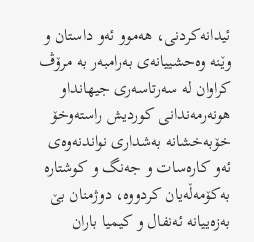ئیدانه‌كردنی، هه‌موو ئه‌و داستان و وێنه‌ وه‌حشییانه‌ی به‌رامبه‌ر به‌ مرۆڤ كراوان له‌ سه‌رتاسه‌ری جیهانداو هونه‌رمه‌ندانی كوردیش راسته‌وخۆ خۆبه‌خشانه‌ به‌شداری نواندنه‌وه‌ی ئه‌و كاره‌سات و جه‌نگ و كوشتاره‌ به‌كۆمه‌ڵه‌یان كردووه‌، دوژمنان بێ به‌زه‌ییانه‌ ئه‌نفال و كیمیا باران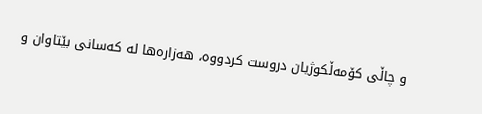و چاڵی كۆمه‌ڵكوژیان دروست كردووه‌، هه‌زاره‌ها له‌ كه‌سانی بێتاوان و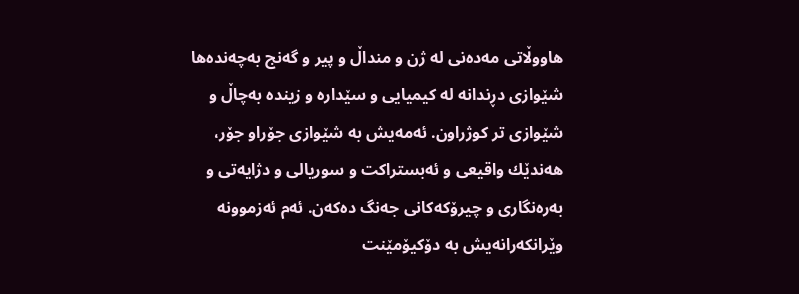هاووڵاتی مه‌ده‌نی له‌ ژن و منداڵ و پیر و گه‌نج به‌چه‌نده‌ها شێوازی دڕندانه‌ له‌ كیمیایی و سێداره‌ و زینده‌ به‌چاڵ و شێوازی تر كوژراون. ئه‌مه‌یش به‌ شێوازی جۆراو جۆر، هه‌ندێك واقیعی و ئه‌بستراكت و سوریالی و دژایه‌تی و به‌ره‌نگاری و چیرۆكه‌كانی جه‌نگ ده‌كه‌ن. ئه‌م ئه‌زموونه‌ وێرانكه‌رانه‌یش به‌ دۆكیۆمێنت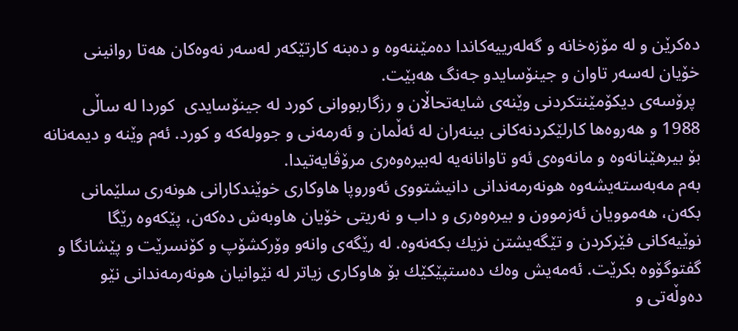ده‌كرێن و له‌ مۆزه‌خانه‌ و گه‌له‌رییه‌كاندا ده‌مێننه‌وه‌ و ده‌بنه‌ كارتێكه‌ر له‌سه‌ر نه‌وه‌كان هه‌تا روانینی خۆیان له‌سه‌ر تاوان و جینۆسایدو جه‌نگ هه‌بێت.
 پرۆسه‌ی دیكۆمێنتكردنی وێنه‌ی شایه‌تحاڵان و رزگاربووانی كورد له‌ جینۆسایدی  كوردا له‌ ساڵی 1988 و هه‌روه‌ها كارلێكردنه‌كانی بینه‌ران له‌ ئه‌ڵمان و ئه‌رمه‌نی و جووله‌كه‌ و كورد. ئه‌م وێنه‌ و دیمه‌نانه‌ بۆ بیرهێنانه‌وه‌ و مانه‌وه‌ی ئه‌و تاوانانه‌یه‌ له‌بیره‌وه‌ری مرۆڤایه‌تیدا.
به‌م مه‌به‌سته‌یشه‌وه‌ هونه‌رمه‌ندانی دانیشتووی ئه‌وروپا هاوكاری خوێندكارانی هونه‌ری سلێمانی بكه‌ن، هه‌موویان ئه‌زموون و بیره‌وه‌ری و داب و نه‌ریتی خۆیان هاوبه‌ش ده‌كه‌ن، پێكه‌وه‌ رێگا نوێیه‌كانی فێركردن و تێگه‌یشتن نزیك بكه‌نه‌وه‌. له‌ رێگه‌ی وانه‌و وۆركشۆپ و كۆنسرێت و پێشانگا و گفتوگۆوه‌ بكرێت. ئه‌مه‌یش وه‌ك ده‌ستپێكێك بۆ هاوكاری زیاتر له‌ نێوانیان هونه‌رمه‌ندانی نێو ده‌وڵه‌تی و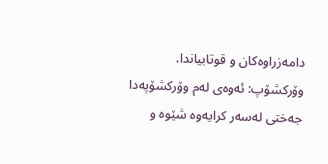دامه‌زراوه‌كان و قوتابیاندا.
وۆركشۆپ: ئه‌وه‌ی له‌م وۆركشۆپه‌دا جه‌ختی له‌سه‌ر كرایه‌وه‌ شێوه‌ و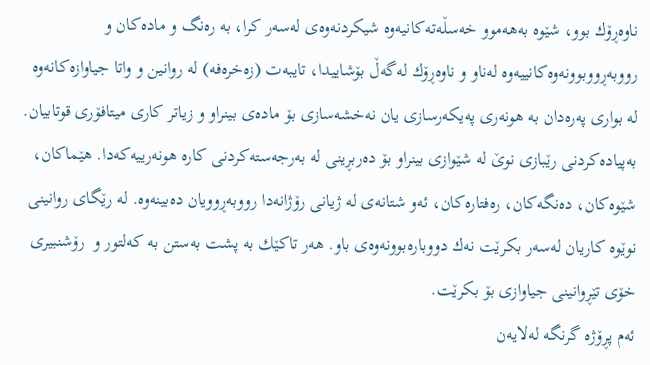ناوه‌ڕۆك بوو، شێوه‌ به‌هه‌موو خه‌سڵه‌ته‌كانیه‌وه‌ شیكردنه‌وه‌ی له‌سه‌ر كرا، به‌ ره‌نگ و ماده‌كان و رووبه‌ڕووبوونه‌وه‌كانییه‌وه‌ له‌ناو و ناوه‌ڕۆك له‌گه‌ڵ بۆشاییدا، تایبه‌ت (زه‌خره‌فه‌) له‌ روانین و واتا جیاوازه‌كانه‌وه‌ له‌ بواری په‌ره‌دان به‌ هونه‌ری په‌یكه‌رسازی یان نه‌خشه‌سازی بۆ ماده‌ی بینراو و زیاتر كاری میتافۆری قوتابیان. به‌پیاده‌كردنی رێبازی نوێ له‌ شێوازی بینراو بۆ ده‌ربڕینی له‌ به‌رجه‌سته‌كردنی كاره‌ هونه‌رییه‌كه‌دا. هێماكان، شێوه‌كان، ده‌نگه‌كان، ره‌فتاره‌كان، ئه‌و شتانه‌ی له‌ ژیانی رۆژانه‌دا رووبه‌ڕوویان ده‌بینه‌وه‌. له‌ رێگای روانینی نوێوه‌ كاریان له‌سه‌ر بكرێت نه‌ك دووباره‌بوونه‌وه‌ی باو. هه‌ر تاكێك به‌ پشت به‌ستن به‌ كه‌لتور و  رۆشنبیری خۆی تێڕوانینی جیاوازی بۆ بكرێت.
ئه‌م پڕۆژه‌ گرنگه‌ له‌لایه‌ن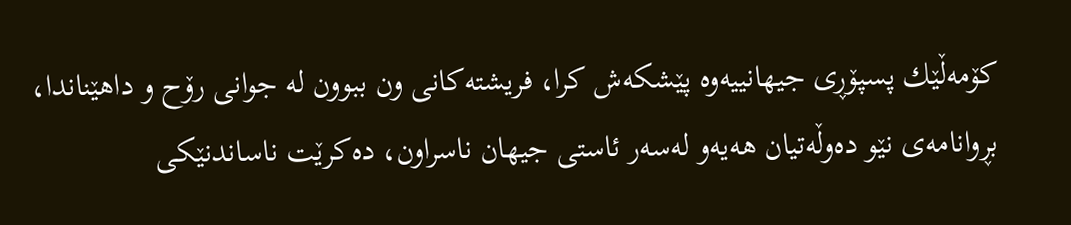كۆمه‌ڵێك پسپۆڕی جیهانییه‌وه‌ پێشكه‌ش كرا، فریشته‌كانی ون ببوون له‌ جوانی رۆح و داهێناندا، بڕوانامه‌ی نێو ده‌وڵه‌تیان هه‌یه‌و له‌سه‌ر ئاستی جیهان ناسراون، ده‌كرێت ناساندنێكی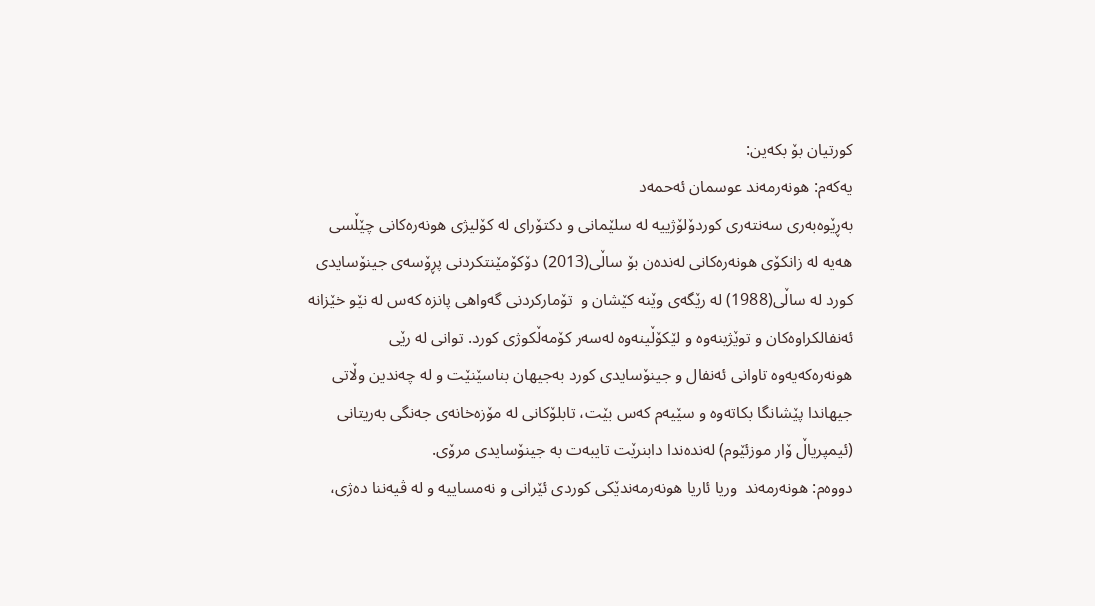كورتیان بۆ بكه‌ین:
یه‌كه‌م: هونه‌رمه‌ند عوسمان ئه‌حمه‌د
به‌ڕێوه‌به‌ری سه‌نته‌ری كوردۆلۆژییه‌ له‌ سلێمانی و دكتۆرای له‌ كۆلیژی هونه‌ره‌كانی چێڵسی هه‌یه‌ له‌ زانكۆی هونه‌ره‌كانی له‌نده‌ن بۆ ساڵی(2013) دۆكۆمێنتكردنی پڕۆسه‌ی جینۆسایدی كورد له‌ ساڵی(1988) له‌ رێگه‌ی وێنه‌ كێشان و  تۆماركردنی گه‌واهی پانزه‌ كه‌س له‌ نێو خێزانه‌ ئه‌نفالكراوه‌كان و توێژینه‌وه‌ و لێكۆڵینه‌وه‌ له‌سه‌ر كۆمه‌ڵكوژی كورد. توانی له‌ رێی هونه‌ره‌كه‌یه‌وه‌ تاوانی ئه‌نفال و جینۆسایدی كورد به‌جیهان بناسێنێت و له‌ چه‌ندین وڵاتی جیهاندا پێشانگا بكاته‌وه‌ و سێیه‌م كه‌س بێت، تابلۆكانی له‌ مۆزه‌خانه‌ی جه‌نگی به‌ریتانی (ئیمپریاڵ ۆار موزئێوم) له‌نده‌ندا دابنرێت تایبه‌ت به‌ جینۆسایدی مرۆی.
دووه‌م: هونه‌رمه‌ند  وریا ئاریا هونه‌رمه‌ندێكی كوردی ئێرانی و نه‌مساییه‌ و له‌ ڤیه‌ننا ده‌ژی،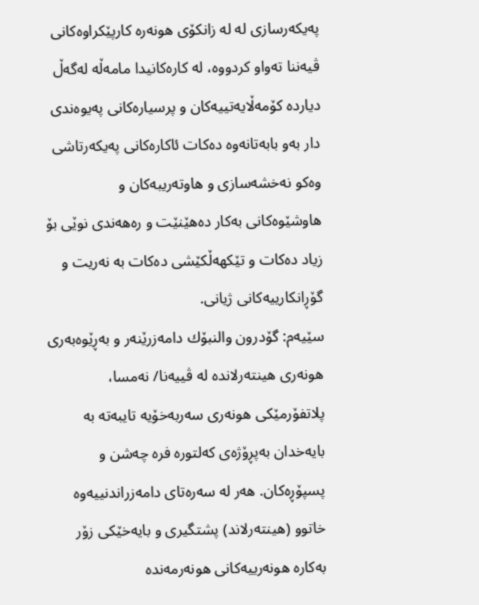په‌یكه‌رسازی له‌ له‌ زانكۆی هونه‌ره‌ كارپێكراوه‌كانی ڤیه‌ننا ته‌واو كردووه‌، له‌ كاره‌كانیدا مامه‌ڵه‌ له‌گه‌ڵ دیارده‌ كۆمه‌ڵایه‌تییه‌كان و پرسیاره‌كانی په‌یوه‌ندی دار به‌و بابه‌تانه‌وه‌ ده‌كات ئاكاره‌كانی په‌یكه‌رتاشی وه‌كو نه‌خشه‌سازی و هاوته‌ریبه‌كان و هاوشێوه‌كانی به‌كار ده‌هێنێت و ره‌هه‌ندی نوێی بۆ زیاد ده‌كات و تێكهه‌ڵكێشی ده‌كات به‌ نه‌ریت و گۆڕانكارییه‌كانی ژیانی.
سێیه‌م: گۆدرون والنبۆك دامه‌زرێنه‌ر و به‌ڕێوه‌به‌ری هونه‌ری هینته‌رلانده‌ له‌ ڤییه‌نا/ نه‌مسا، پلاتفۆرمێكی هونه‌ری سه‌ربه‌خۆیه‌ تایبه‌ته‌ به‌ بایه‌خدان به‌پڕۆژه‌ی كه‌لتوره‌ فره‌ چه‌شن و پسپۆڕه‌كان. هه‌ر له‌ سه‌ره‌تای دامه‌زراندنییه‌وه‌ خاتوو (هینته‌رلاند) پشتگیری و بایه‌خێكی زۆر به‌كاره‌ هونه‌رییه‌كانی هونه‌رمه‌نده‌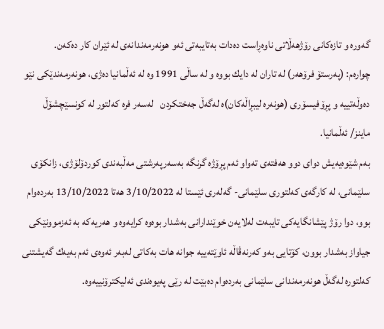گه‌وره‌ و تازه‌كانی رۆژهه‌ڵاتی ناوه‌ڕاست ده‌دات به‌تایبه‌تی ئه‌و هونه‌رمه‌ندانه‌ی له‌ ئێران كار ده‌كه‌ن.
چواره‌م: (په‌رستۆ فرۆهه‌ر) له‌ تاران له‌ دایك بووه‌ و له‌ ساڵی 1991 وه‌ له‌ ئه‌ڵمانیا ده‌ژی، هونه‌رمه‌ندێكی نێو ده‌وڵه‌تییه‌ و پڕۆفیسۆری (هونه‌ره‌ لیبڕاڵه‌كان)ه‌ له‌گه‌ڵ جه‌ختكردن   له‌سه‌ر فره‌ كه‌لتور له‌ كونسێچشۆڵ ماینز/ ئه‌ڵمانیا.
به‌م شێوه‌یه‌یش دوای دوو هه‌فته‌ی ته‌واو ئه‌م پڕۆژه‌ گرنگه‌ به‌سه‌رپه‌رشتی مه‌ڵبه‌ندی كوردۆلۆژی، زانكۆی سلێمانی، له‌ كارگه‌ی كه‌لتوری سلێمانی- گه‌له‌ری ئێستا له‌ 3/10/2022 هه‌تا 13/10/2022 به‌رده‌وام بوو، دوا رۆژ پێشانگایه‌كی تایبه‌ت له‌لایه‌ن خوێندارانی به‌شدار بوه‌وه‌ كرایه‌وه‌ و هه‌ریه‌كه‌ به‌ ئه‌زموونێكی جیاواز به‌شدار بوون، كۆتایی به‌و كه‌رنه‌ڤاڵه‌ ئاوێته‌ییه‌ جوانه‌ هات به‌كاتی له‌به‌ر ئه‌وه‌ی ئه‌م به‌یه‌ك گه‌یشتنی كه‌لتوره‌ له‌گه‌ڵ هونه‌رمه‌ندانی سلێمانی به‌رده‌وام ده‌بێت له‌ رێی په‌یوه‌ندی ئه‌لیكترۆنییه‌وه‌.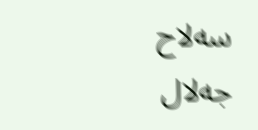سه‌لاح جه‌لال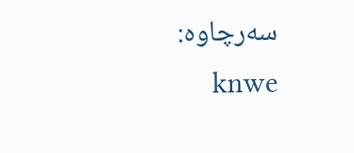سەرچاوە: knwe